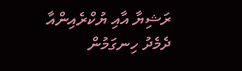ރަޝިޔާ އާއި ޔުކްރެއިންއާ ދެމެދު ހިނގަމުން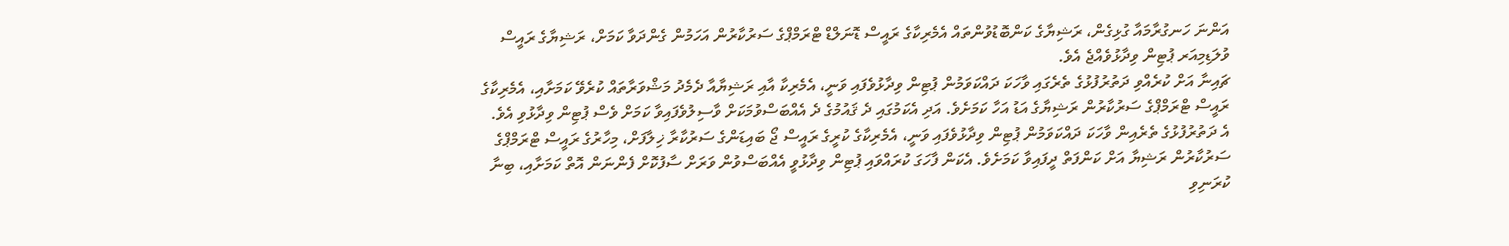އަންނަ ހަނގުރާމައާ ގުޅިގެން، ރަޝިޔާގެ ކަންބޮޑުވުންތައް އެމެރިކާގެ ރައީސް ޑޮނަލްޑް ޓްރަމްޕްގެ ސަރުކާރުން އަހަމުން ގެންދަވާ ކަމަށް، ރަޝިޔާގެ ރައީސް ވުލަޑިމިއަރ ޕުޓިން ވިދާޅުވެއްޖެ އެވެ.
ޗައިނާ އަށް ކުރެއްވި ދަތުރުފުޅުގެ ތެރެގައި ވާހަކަ ދައްކަވަމުން ޕުޓިން ވިދާޅުވެފައި ވަނީ، އެމެރިކާ އާއި ރަޝިޔާއާ ދެމެދު މަޝްވަރާތައް ކުރެވޭ ކަމަށާއި، އެމެރިކާގެ ރައީސް ޓްރަމްޕްގެ ސަރުކާރުން ރަޝިޔާގެ އަޑު އަހާ ކަމަށެވެ. އަދި އެކަމުގައި ދެ ޤައުމުގެ ދެ އެއްބަސްވުމަކަށް ވާސިލުވެފައިވާ ކަމަށް ވެސް ޕުޓިން ވިދާޅުވި އެވެ.
އެ ދަތުރުފުޅުގެ ތެރެއިން ވާހަކަ ދައްކަވަމުން ޕުޓިން ވިދާޅުވެފައި ވަނީ، އެމެރިކާގެ ކުރީގެ ރައީސް ޖޯ ބައިޑަންގެ ސަރުކާރާ ޚިލާފަށް، މިހާރުގެ ރައީސް ޓްރަމްޕްގެ ސަރުކާރުން ރަޝިޔާ އަށް ކަންފަތް ދީފައިވާ ކަމަށެވެ. އެކަން ފާހަގަ ކުރައްވައި ޕުޓިން ވިދާޅުވީ އެއްބަސްވުން ވަރަށް ސާފުކޮށް ފެންނަން އޮތް ކަމަށާއި، ބިނާ ކުރަނިވި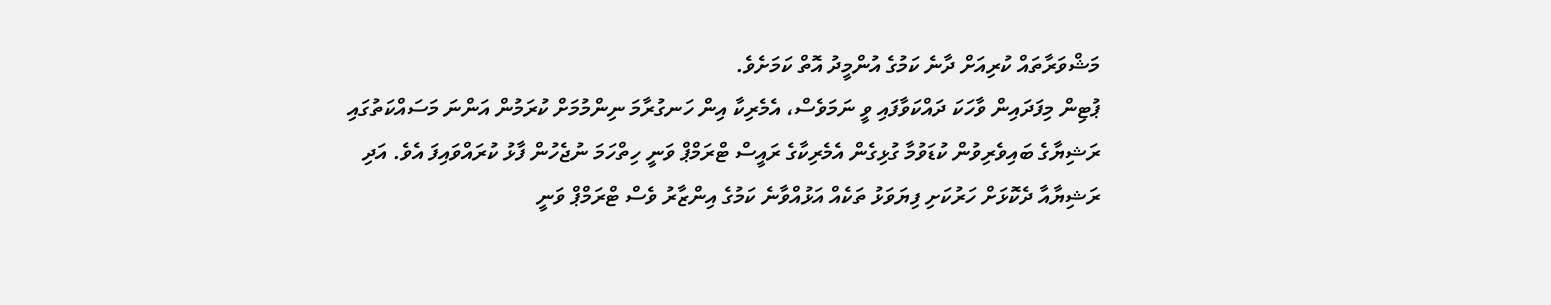މަޝްވަރާތައް ކުރިއަށް ދާނެ ކަމުގެ އުންމީދު އޮތް ކަމަށެވެ.
ޕުޓިން މިފަދައިން ވާހަކަ ދައްކަވާފައި ވީ ނަމަވެސް، އެމެރިކާ އިން ހަނގުރާމަ ނިންމުމަށް ކުރަމުން އަންނަ މަސައްކަތުގައި ރަޝިޔާގެ ބައިވެރިވުން ކުޑަވުމާ ގުޅިގެން އެމެރިކާގެ ރައީސް ޓްރަމްޕް ވަނީ ހިތްހަމަ ނުޖެހުން ފާޅު ކުރައްވައިފަ އެވެ. އަދި ރަޝިޔާއާ ދެކޮޅަށް ހަރުކަށި ފިޔަވަޅު ތަކެއް އަޅުއްވާނެ ކަމުގެ އިންޒާރު ވެސް ޓްރަމްޕް ވަނީ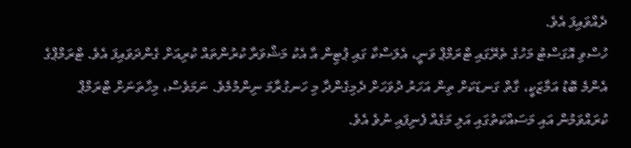ދެއްވައިފަ އެވެ.
ހުސްވި އޮގަސްޓު މަހުގެ ތެރޭގައި ޓްރަމްޕް ވަނީ، އެލަސްކާ ގައި ޕުޓިން އާ އެކު މަޝްވަރާ ކުރުންތައް ކުރިއަށް ގެންދަވައިފަ އެވެ. ޓްރަމްޕްގެ އެންމެ ބޮޑު އަމާޒަކީ، ގާތް ގަނޑަކަށް ތިން އަހަރު ދުވަހަށް ދެމިގެންދާ މި ހަނގުރާމަ ނިންމުމެވެ. ނަމަވެސް، މިހާތަނަށް ޓްރަމްޕް ކުރައްވަމުން އައި މަސައްކަތުގައި އަލި މަގެއް ފެނިފައި ނުވެ އެވެ.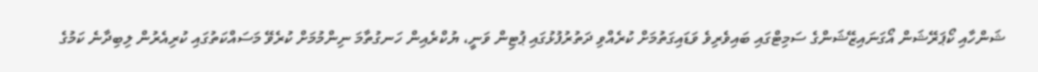ޝަންހާއި ކޯޕަރޭޝަން އޯގަނައިޒޭޝަންގެ ސަމިޓްގައި ބައިވެރިވެ ވަޑައިގަތުމަށް ކުރެއްވި ދަތުރުފުޅުގައި ޕުޓިން ވަނީ، ޔުކްރެއިން ހަނގުތާމަ ނިންމުމަށް ކުރެވޭ މަސައްކަތުގައި ކުރިއެރުން ލިބިދާނެ ކަމުގެ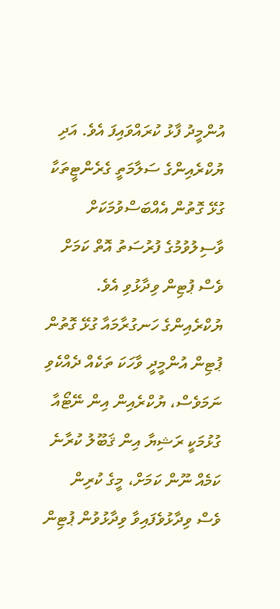އުންމީދު ފާޅު ކުރައްވައިފަ އެވެ. އަދި ޔުކްރެއިންގެ ސަލާމަތީ ގެރެންޓީތަކާ ގުޅޭ ގޮތުން އެއްބަސްވުމަކަށް ވާސިލުވުމުގެ ފުރުސަތު އޮތް ކަމަށް ވެސް ޕުޓިން ވިދާޅުވި އެވެ.
ޔުކްރެއިންގެ ހަނގުރާމައާ ގުޅޭ ގޮތުން ޕުޓިން އުންމީދީ ވާހަކަ ތަކެއް ދެއްކެވި ނަމަވެސް، ޔުކްރެއިން އިން ނޭޓޯއާ ގުޅުމަކީ ރަޝިޔާ އިން ޤަބޫލު ކުރާނެ ކަމެއް ނޫން ކަމަށް، މީގެ ކުރިން ވެސް ވިދާޅުވެފައިވާ ވިދާޅުވުން ޕުޓިން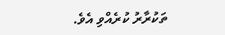ތަކުރާރު ކުރެއްވި އެވެ.